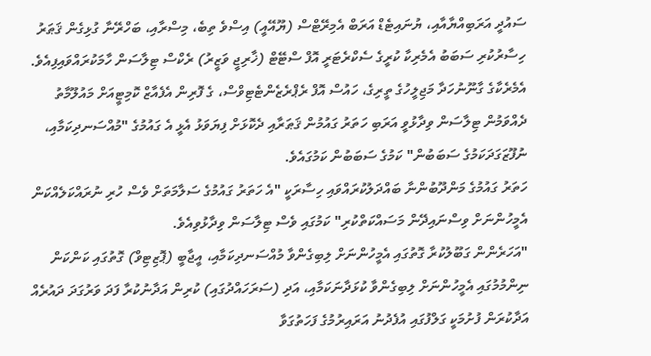ސައުދީ އަރަބިއްޔާއާއި، ޔުނައިޓެޑް އަރަބް އެމިރޭޓްސް (ޔޫއޭއީ) އިސްވެ ތިބެ، މިސްރާއި، ބަހްރޭނާ ގުޅިގެން ޤަޠަރު ހިސާރުކުރި ސަބަބު އެމެރިކާ ކުރީގެ ސެކްރެޓަރީ އޮފް ސްޓޭޓް (ޚާރިޖީ ވަޒީރު) ރެކްސް ޓިލާސަން ހާމަކުރައްވައިފިއެވެ.
އެމެރެކާގެ ގާނޫނުހަދާ މަޖިލީހުގެ ތީރިގެ، ހައުސް އޮފް ރެޕްރެޒެންޓެޓިވްސް، ގެ ފޮރިން އެފެއާޒް ކޮމިޓީއަށް މައުލޫމާތު ދެއްވަމުން ޓިލާސަން ވިދާޅުވީ އަރަބި ހަތަރު ގައުމުން ޤަޠަރާއި ދެކޮޅަށް ފިޔަވަޅު އެޅީ އެ ގައުމުގެ "މުއްސަނދިކަމާއި، ނުފޫޒަގަދަކަމުގެ ސަބަބުން" ކަމުގެ ސަބަބުން ކަމުގައެވެ.
ހަތަރު ގައުމުގެ މަންދޫބުންނާ ބައްދަލުކުރައްވައި ހިސާރަކީ "އެ ހަތަރު ގައުމުގެ ސަލާމަތަށް ވެސް ހުރި ނުރައްކަލެއްކަން އެމީހުންނަށް ވިސްނައިދޭން މަސައްކަތްކުރި" ކަމުގައި ވެސް ޓިލާސަން ވިދާޅުވިއެވެ.
"އަހަރެންން ގަބޫލުކުރާ ގޮތުގައި އެމީހުންނަށް ލިބިގެންވާ މުއްސަނދިކަމާއި، އީޖާބީ (ޕޮޒިޓިވް) ގޮތުގައި ކަންކަން ނިންމުމުގައި އެމީހުންނަށް ލިބިގެންވާ ކުޅަދާނަކަމާއި، އަދި (ސަރަހައްދުގައި) ކުރިން އަދާނުކުރާ ފަދަ ވަރުގަދަ ދައުރެއް އަދާކުރަން ފުށުމަކީ ގަލްފުގައި އުފެދުނު އަރައިރުމުގެ ފަހަތުގަވާ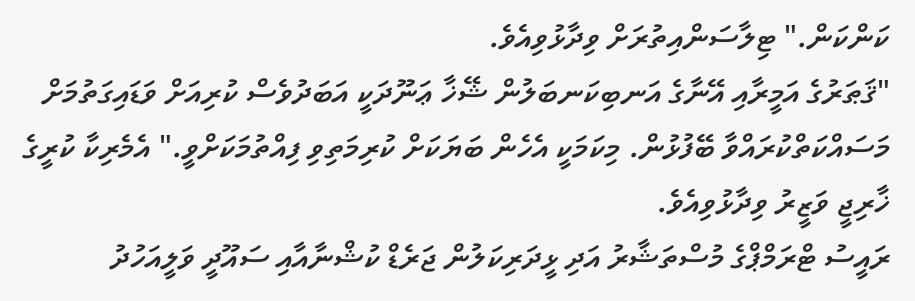ކަންކަން." ޓިލާސަންއިތުރަށް ވިދާޅުވިއެވެ.
"ޤަޠަރުގެ އަމީރާއި އޭނާގެ އަނބިކަނބަލުން ޝޭޚާ ޢަނޫދަކީ އަބަދުވެސް ކުރިއަށް ވަޑައިގަތުމަށް މަސައްކަތްކުރައްވާ ބޭފުޅުން. މިކަމަކީ އެހެން ބަޔަކަށް ކުރިމަތިވި ފިއްތުމަކަށްވީ." އެމެރިކާ ކުރީގެ ޚާރިޖީ ވަޒީރު ވިދާޅުވިއެވެ.
ރައީސު ޓްރަމްޕްގެ މުސްތަޝާރު އަދި ޅީދަރިކަލުން ޖަރެޑް ކުޝްނާއާއި ސައޫދީ ވަލީއަހުދު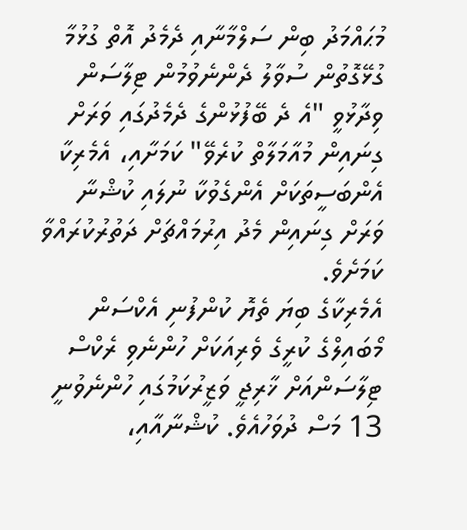މުޙައްމަދު ބިން ސަލްމާނާއި ދެމެދު އޮތް ގުޅުމާ ގުޅޭގޮތުން ސުވާލު ދެންނެވުމުން ޓިލާސަން ވިދާޅުވީ "އެ ދެ ބޭފުޅުންގެ ދެމެދުގައި ވަރަށް ގިނައިން މުއާމަލާތް ކުރެވޭ" ކަމަށާއި، އެމެރިކާ އެންބަސީތަކަށް އެންގެވުކާ ނުލައި ކުޝްނާ ވަރަށް ގިނައިން މެދު އިރުމައްޗަށް ދަތުރުކުރައްވާ ކަމަށެވެ.
އެމެރިކާގެ ބިޔަ ތެޔޮ ކުންފުނި އެކްސަން މޯބައިލްގެ ކުރީގެ ވެރިއަކަށް ހުންނެވި ރެކްސް ޓިލާސަންއަށް ޚާރިޖީ ވަޒީރުކަމުގައި ހުންނެވުނީ 13 މަސް ދުވަހުއެވެ. ކުޝްނާއާއި،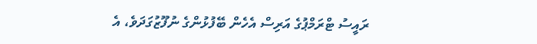ރައީސު ޓްރަމްޕުގެ އަރިސް އެހެން ބޭފުޅުންގެ ނުފޫޒުގަދަވެ، އެ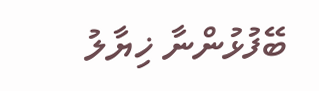ބޭފުޅުންނާ ޚިޔާލު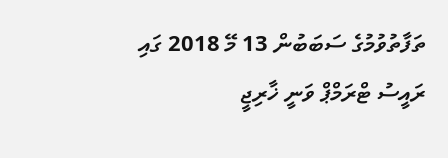ތަފާތުވުމުގެ ސަބަބުން 13 މޭ 2018 ގައި ރައީސު ޓްރަމްޕް ވަނީ ޚާރިޖީ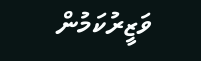ވަޒީރުކަމުން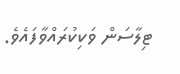ޓިލާސަން ވަކިކުރައްވާފައެވެ.